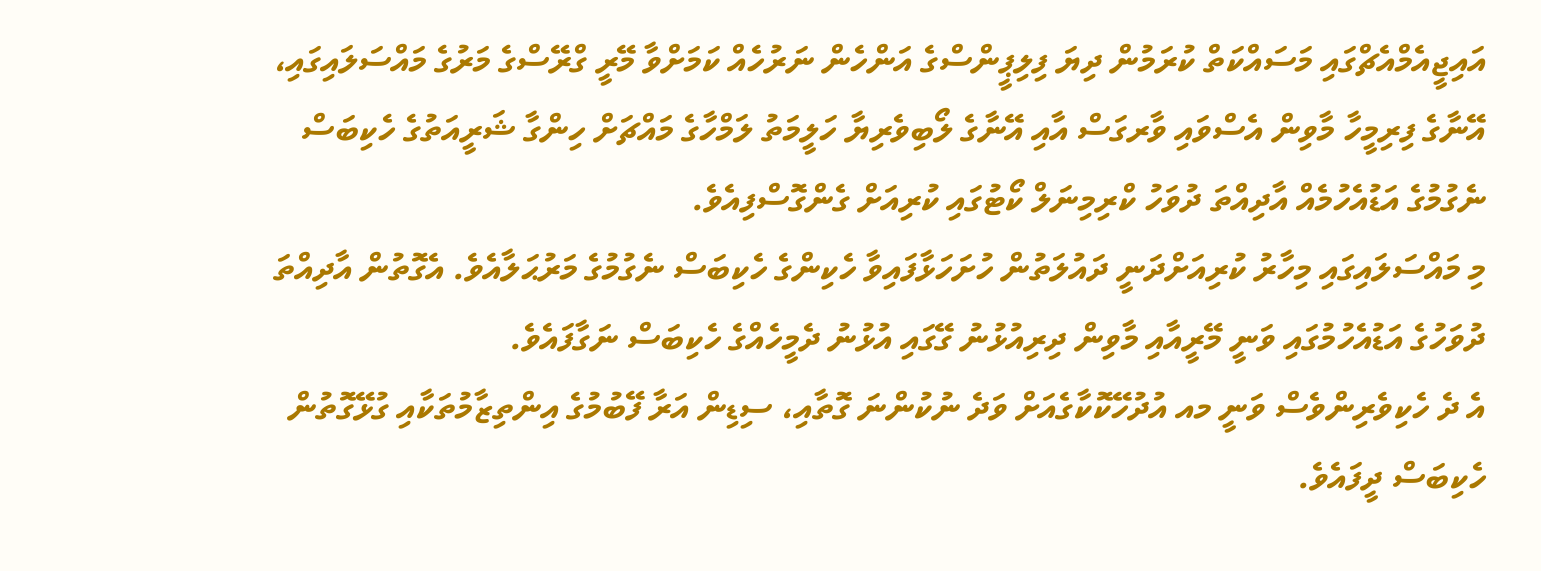އައިޖީއެމްއެޗްގައި މަސައްކަތް ކުރަމުން ދިޔަ ފިލިޕީންސްގެ އަންހެން ނަރުހެއް ކަމަށްވާ މޭރީ ގްރޭސްގެ މަރުގެ މައްސަލައިގައި، އޭނާގެ ފިރިމީހާ މާވިން އެސްވައި ވާރގަސް އާއި އޭނާގެ ލޯބިވެރިޔާ ހަލީމަތު ލަމްހާގެ މައްޗަށް ހިންގާ ޝަރީއަތުގެ ހެކިބަސް ނެގުމުގެ އަޑުއެހުމެއް އާދިއްތަ ދުވަހު ކްރިމިނަލް ކޯޓުގައި ކުރިއަށް ގެންގޮސްފިއެވެ.
މި މައްސަލައިގައި މިހާރު ކުރިއަށްދަނީ ދައުލަތުން ހުށަހަޅާފައިވާ ހެކިންގެ ހެކިބަސް ނެގުމުގެ މަރުޙަލާއެވެ. އެގޮތުން އާދިއްތަ ދުވަހުގެ އަޑުއެހުމުގައި ވަނީ މޭރީއާއި މާވިން ދިރިއުޅުނު ގޭގައި އުޅުނު ދެމީހެއްގެ ހެކިބަސް ނަގާފައެވެ.
އެ ދެ ހެކިވެރިންވެސް ވަނީ މއ އުދުހޭކޮކާގެއަށް ވަދެ ނުކުންނަ ގޮތާއި، ސިޑިން އަރާ ފޭބުމުގެ އިންތިޒާމުތަކާއި ގުޅޭގޮތުން ހެކިބަސް ދީފައެވެ.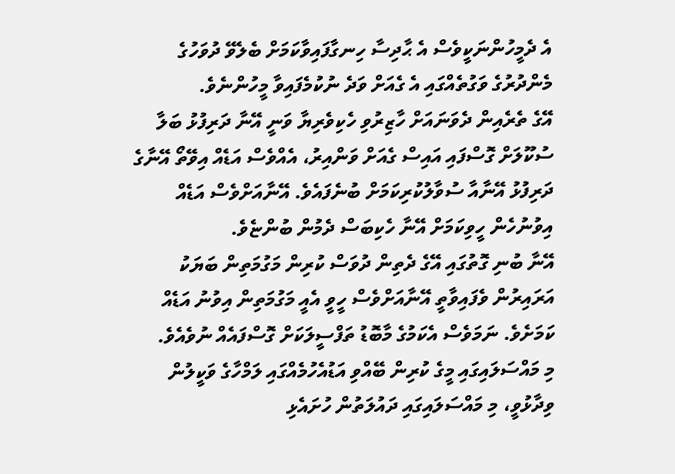އެ ދެމީހުންނަކީވެސް އެ ޙާދިސާ ހިނގާފައިވާކަމަށް ބެލެވޭ ދުވަހުގެ މެންދުރުގެ ވަގުތެއްގައި އެ ގެއަށް ވަދެ ނުކުމެފައިވާ މީހުންނެވެ.
އޭގެ ތެރެއިން ދެވަނައަށް ހާޒިރުވި ހެކިވެރިޔާ ވަނީ އޭނާ ދަރިފުޅު ބަލާ ސުކޫލަށް ގޮސްފައި އައިސް ގެއަށް ވަންއިރު، އެއްވެސް އަޑެއް އިވޭތޯ އޭނާގެ ދަރިފުޅު އޭނާއާ ސުވާލުކުރިކަމަށް ބުނެފައެވެ. އޭނާއަށްވެސް އަޑެއް އިވުނުހެން ހީވިކަމަށް އޭނާ ހެކިބަސް ދެމުން ބުންޏެވެ.
އޭނާ ބުނި ގޮތުގައި އޭގެ ދެތިން ދުވަސް ކުރިން މަގުމަތިން ބަޔަކު އަރައިރުން ވެފައިވާތީ އޭނާއަށްވެސް ހީވީ އެއީ މަގުމަތިން އިވުނު އަޑެއް ކަމަށެވެ. ނަމަވެސް އެކަމުގެ މާބޮޑު ތަފްސީލަކަށް ގޮސްފައެއް ނުވެއެވެ.
މި މައްސަލައިގައި މީގެ ކުރިން ބޭއްވި އަޑުއެހުމެއްގައި ލަމްހާގެ ވަކީލުން ވިދާޅުވީ، މި މައްސަލައިގައި ދައުލަތުން ހުށައެޅި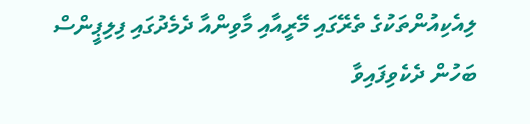ލިއެކިއުންތަކުގެ ތެރޭގައި މޭރީއާއި މާވިންއާ ދެމެދުގައި ފިލިޕީންސް ބަހުން ދެކެވިފައިވާ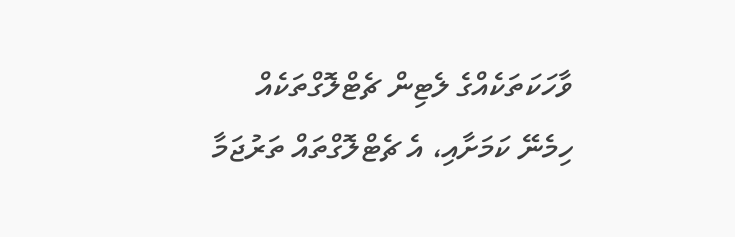ވާހަކަތަކެއްގެ ލެޓިން ޗެޓްލޮގްތަކެއް ހިމެނޭ ކަމަށާއި، އެ ޗެޓްލޮގްތައް ތަރުޖަމާ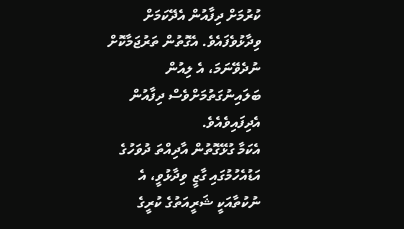ކުރުމަށް ދިފާއުން އެދޭކަމަށް ވިދާޅުވެފައެވެ. އެގޮތުން ތަރުޖަމާކޮށް ނުދެވޭނަމަ، އެ ލިއުން ބަލައިނުގަތުމަށްވެސް ދިފާއުން އެދިފައިވެއެވެ.
އެކަމާ ގުޅޭގޮތުން އާދިއްތަ ދުވަހުގެ އަޑުއެހުމުގައި ގާޒީ ވިދާޅުވީ، އެ ނުކުތާއަކީ ޝަރީއަތުގެ ކުރީގެ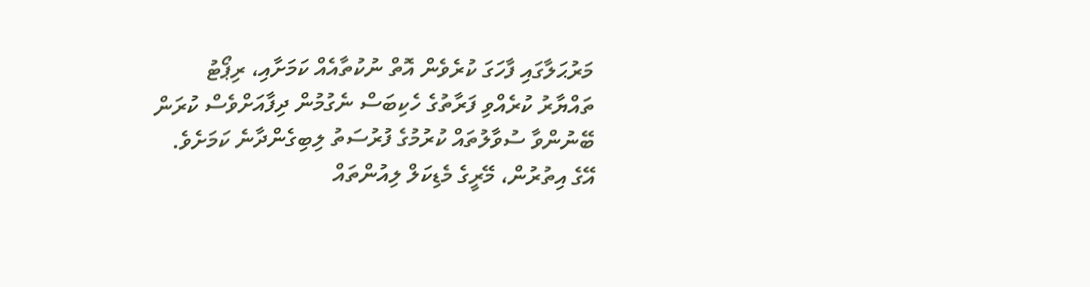މަރުޙަލާގައި ފާހަގަ ކުރެވެން އޮތް ނުކުތާއެއް ކަމަށާއި، ރިޕޯޓު ތައްޔާރު ކުރެއްވި ފަރާތުގެ ހެކިބަސް ނެގުމުން ދިފާއަށްވެސް ކުރަން ބޭނުންވާ ސުވާލުތައް ކުރުމުގެ ފުރުސަތު ލިބިގެންދާނެ ކަމަށެވެ.
އޭގެ އިތުރުން، މޭރީގެ މެޑިކަލް ލިއުންތައް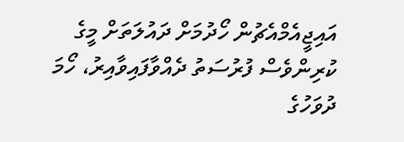އައިޖީއެމްއެޗުން ހޯދުމަށް ދައުލަތަށް މީގެ ކުރިންވެސް ފުރުސަތު ދެއްވާފައިވާއިރު، ހޯމަ ދުވަހުގެ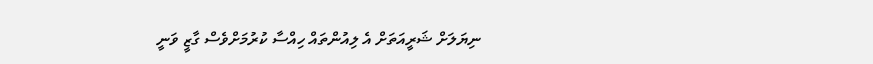ނިޔަލަށް ޝަރީއަތަށް އެ ލިއުންތައް ހިއްސާ ކުރުމަށްވެސް ގާޒީ ވަނީ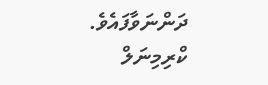ދަންނަވާފައެވެ.
ކްރިމިނަލް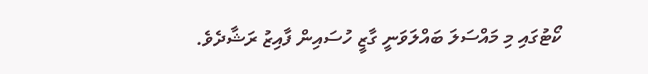ކޯޓުގައި މި މައްސަލަ ބައްލަވަނީ ގާޒީ ހުސައިން ފާއިޒު ރަޝާދެވެ.